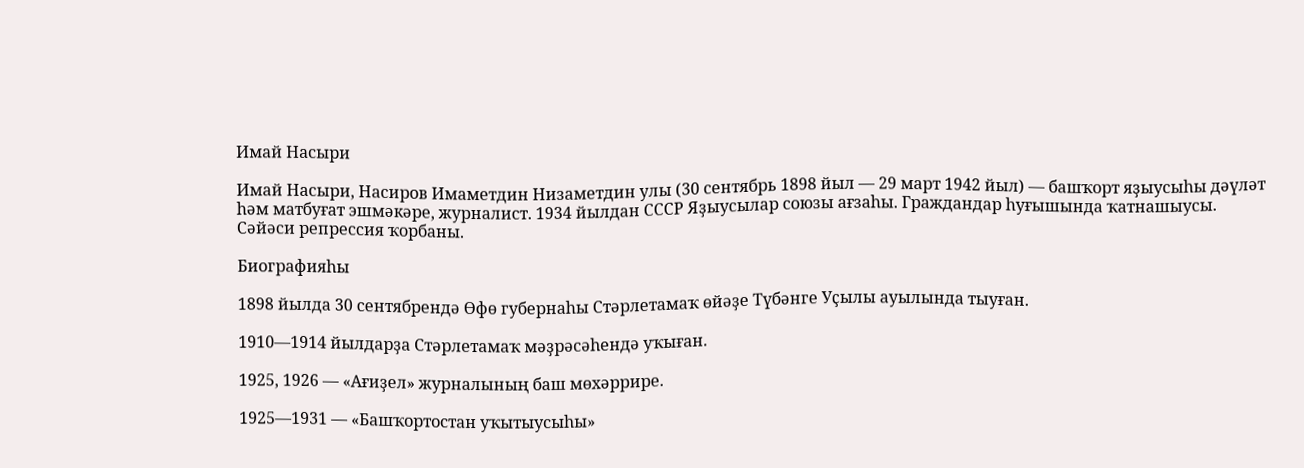Имай Насыри

Имай Насыри, Насиров Имаметдин Низаметдин улы (30 сентябрь 1898 йыл — 29 март 1942 йыл) — башҡорт яҙыусыһы дәүләт һәм матбуғат эшмәкәре, журналист. 1934 йылдан СССР Яҙыусылар союзы ағзаһы. Граждандар һуғышында ҡатнашыусы. Сәйәси репрессия ҡорбаны.

Биографияһы

1898 йылда 30 сентябрендә Өфө губернаһы Стәрлетамаҡ өйәҙе Түбәнге Уҫылы ауылында тыуған.

1910—1914 йылдарҙа Стәрлетамаҡ мәҙрәсәһендә уҡыған.

1925, 1926 — «Ағиҙел» журналының баш мөхәррире.

1925—1931 — «Башҡортостан уҡытыусыһы»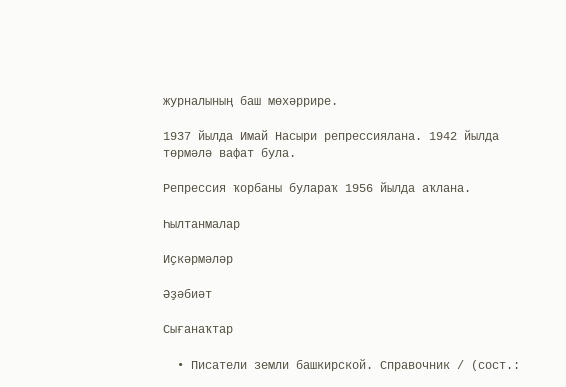журналының баш мөхәррире.

1937 йылда Имай Насыри репрессиялана. 1942 йылда төрмәлә вафат була.

Репрессия ҡорбаны булараҡ 1956 йылда аҡлана.

Һылтанмалар

Иҫкәрмәләр

Әҙәбиәт

Сығанаҡтар

  • Писатели земли башкирской. Справочник / (сост.: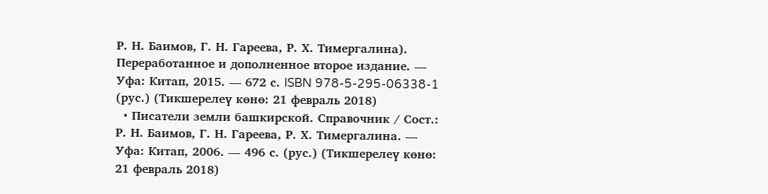Р. Н. Баимов, Г. Н. Гареева, Р. Х. Тимергалина). Переработанное и дополненное второе издание. — Уфа: Китап, 2015. — 672 с. ISBN 978-5-295-06338-1 (рус.) (Тикшерелеү көнө: 21 февраль 2018)
  • Писатели земли башкирской. Справочник / Сост.: Р. Н. Баимов, Г. Н. Гареева, Р. Х. Тимергалина. — Уфа: Китап, 2006. — 496 с. (рус.) (Тикшерелеү көнө: 21 февраль 2018)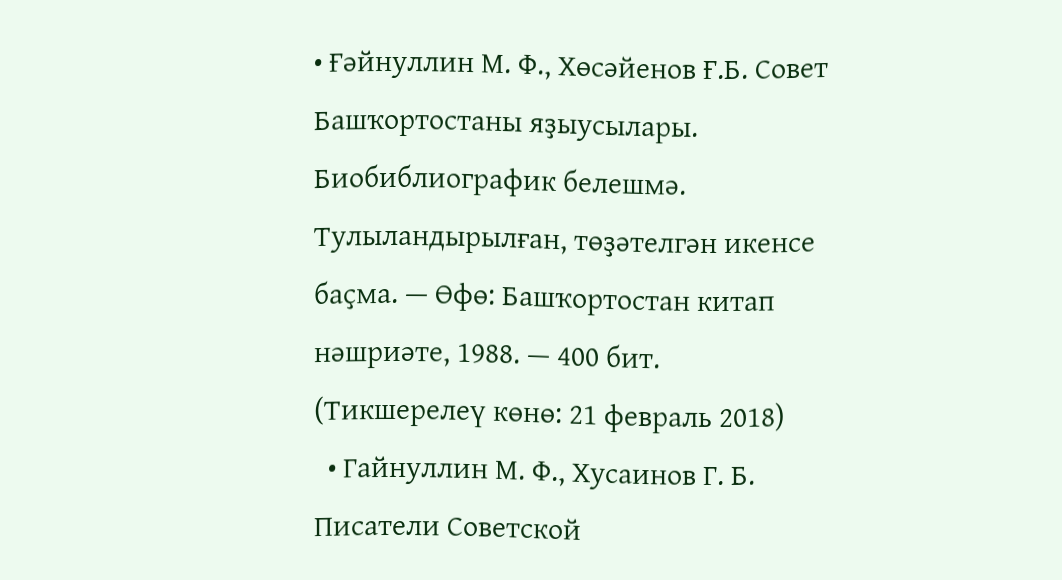• Ғәйнуллин М. Ф., Хөсәйенов Ғ.Б. Совет Башҡортостаны яҙыусылары. Биобиблиографик белешмә. Тулыландырылған, төҙәтелгән икенсе баҫма. — Өфө: Башҡортостан китап нәшриәте, 1988. — 400 бит. (Тикшерелеү көнө: 21 февраль 2018)
  • Гайнуллин М. Ф., Хусаинов Г. Б. Писатели Советской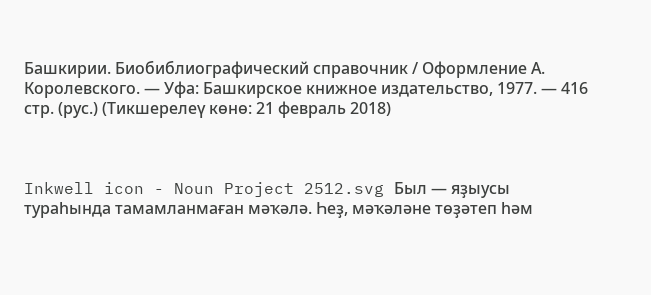Башкирии. Биобиблиографический справочник / Оформление А. Королевского. — Уфа: Башкирское книжное издательство, 1977. — 416 стр. (рус.) (Тикшерелеү көнө: 21 февраль 2018)



Inkwell icon - Noun Project 2512.svg Был — яҙыусы тураһында тамамланмаған мәҡәлә. Һеҙ, мәҡәләне төҙәтеп һәм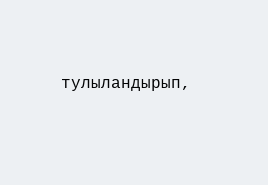тулыландырып,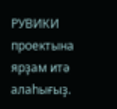РУВИКИ проектына ярҙам итә алаһығыҙ.